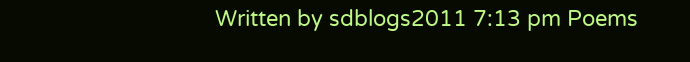Written by sdblogs2011 7:13 pm Poems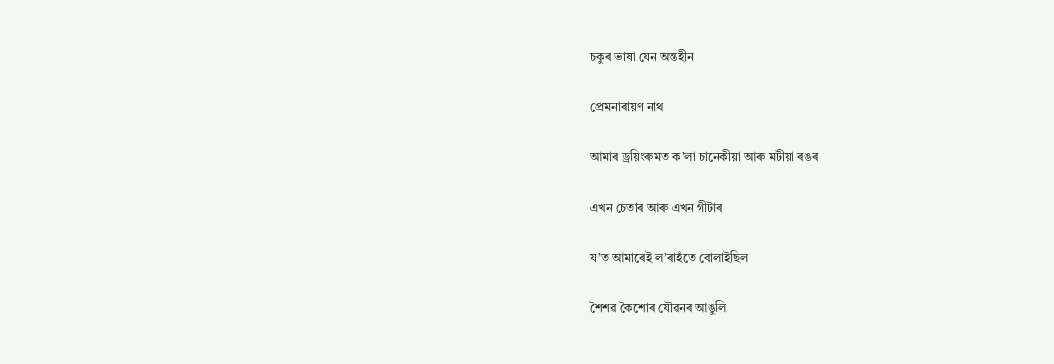চকুৰ ভাষা যেন অন্তহীন

প্ৰেমনাৰায়ণ নাথ

আমাৰ ড্ৰয়িংৰুমত ক’লা চানেকীয়া আৰু মটীয়া ৰঙৰ

এখন চেতাৰ আৰু এখন গীটাৰ

য’ত আমাৰেই ল’ৰাহঁতে বোলাইছিল

শৈশৱ কৈশোৰ যৌৱনৰ আঙুলি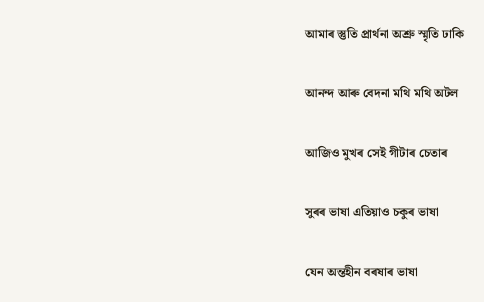আমাৰ স্তুতি প্ৰাৰ্থনা অশ্ৰু স্মৃতি ঢাকি

আনন্দ আৰু বেদনা মথি মথি অটল

আজিও মুখৰ সেই গীটাৰ চেতাৰ

সুৰৰ ভাষা এতিয়াও চকুৰ ভাষা

যেন অন্তহীন বৰষাৰ ভাষা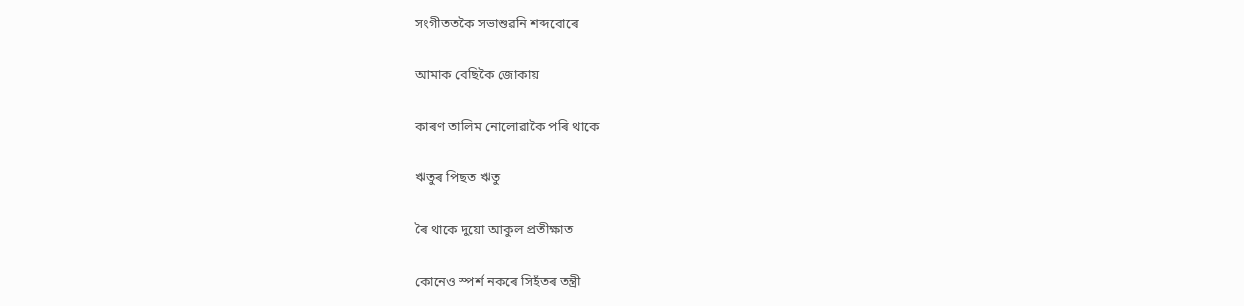সংগীততকৈ সভাশুৱনি শব্দবোৰে

আমাক বেছিকৈ জোকায়

কাৰণ তালিম নোলোৱাকৈ পৰি থাকে

ঋতুৰ পিছত ঋতু

ৰৈ থাকে দুয়ো আকুল প্ৰতীক্ষাত

কোনেও স্পৰ্শ নকৰে সিহঁতৰ তন্ত্ৰী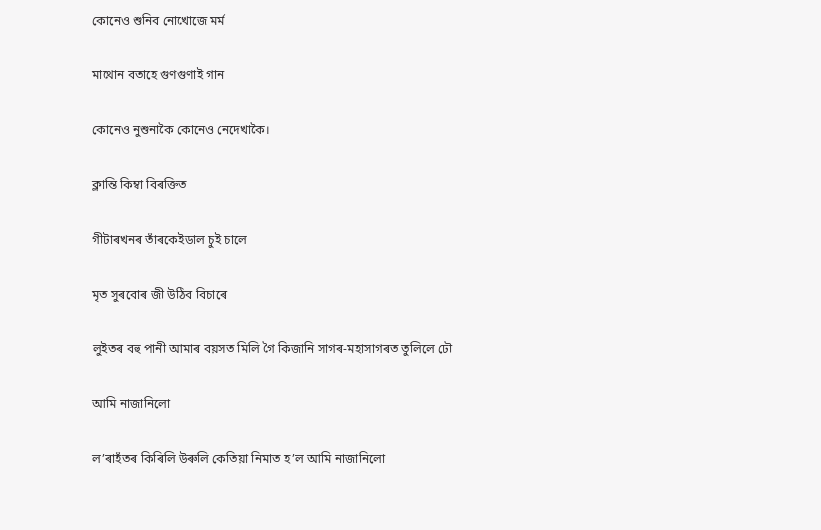কোনেও শুনিব নোখোজে মৰ্ম

মাথোন বতাহে গুণগুণাই গান

কোনেও নুশুনাকৈ কোনেও নেদেখাকৈ।

ক্লান্তি কিম্বা বিৰক্তিত

গীটাৰখনৰ তাঁৰকেইডাল চুই চালে

মৃত সুৰবোৰ জী উঠিব বিচাৰে

লুইতৰ বহু পানী আমাৰ বয়সত মিলি গৈ কিজানি সাগৰ-মহাসাগৰত তুলিলে ঢৌ

আমি নাজানিলো

ল’ৰাহঁতৰ কিৰিলি উৰুলি কেতিয়া নিমাত হ’ল আমি নাজানিলো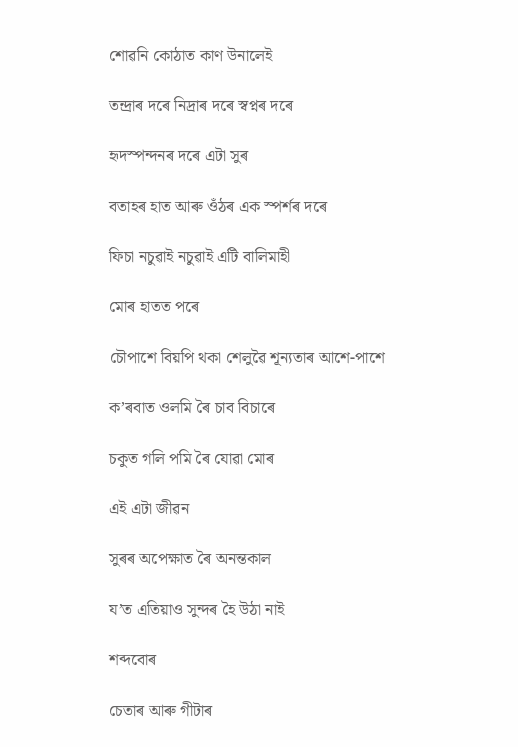শোৱনি কোঠাত কাণ উনালেই

তন্দ্ৰাৰ দৰে নিদ্ৰাৰ দৰে স্বপ্নৰ দৰে

হৃদস্পন্দনৰ দৰে এটা সুৰ

বতাহৰ হাত আৰু ওঁঠৰ এক স্পৰ্শৰ দৰে

ফিচা নচুৱাই নচুৱাই এটি বালিমাহী

মোৰ হাতত পৰে

চৌপাশে বিয়পি থকা শেলুৱৈ শূন্যতাৰ আশে-পাশে

ক’ৰবাত ওলমি ৰৈ চাব বিচাৰে

চকুত গলি পমি ৰৈ যোৱা মোৰ

এই এটা জীৱন

সুৰৰ অপেক্ষাত ৰৈ অনন্তকাল

য’ত এতিয়াও সুন্দৰ হৈ উঠা নাই

শব্দবোৰ

চেতাৰ আৰু গীটাৰ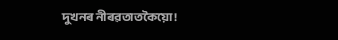দুখনৰ নীৰৱতাতকৈয়ো!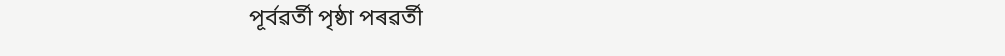পূৰ্বৱৰ্তী পৃষ্ঠা পৰৱৰ্তী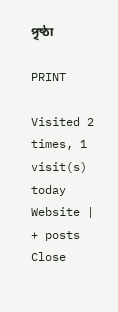পৃষ্ঠা

PRINT

Visited 2 times, 1 visit(s) today
Website |  + posts
Close